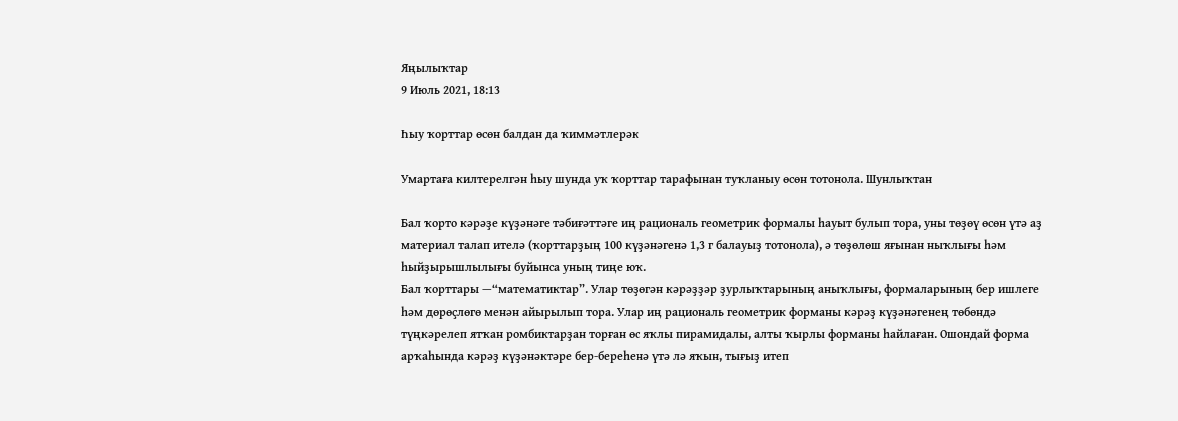Яңылыҡтар
9 Июль 2021, 18:13

Һыу ҡорттар өсөн балдан да ҡиммәтлерәк

Умартаға килтерелгән һыу шунда уҡ ҡорттар тарафынан туҡланыу өсөн тотонола. Шунлыҡтан

Бал ҡорто кәрәҙе күҙәнәге тәбиғәттәге иң рациональ геометрик формалы һауыт булып тора, уны төҙөү өсөн үтә аҙ материал талап ителә (ҡорттарҙың 100 күҙәнәгенә 1,3 г балауыҙ тотонола), ә төҙөлөш яғынан ныҡлығы һәм һыйҙырышлылығы буйынса уның тиңе юҡ.
Бал ҡорттары —“математиктар”. Улар төҙөгән кәрәҙҙәр ҙурлыҡтарының аныҡлығы, формаларының бер ишлеге һәм дөрөҫлөгө менән айырылып тора. Улар иң рациональ геометрик форманы кәрәҙ күҙәнәгенең төбөндә түңкәрелеп ятҡан ромбиктарҙан торған өс яҡлы пирамидалы, алты ҡырлы форманы һайлаған. Ошондай форма арҡаһында кәрәҙ күҙәнәктәре бер-береһенә үтә лә яҡын, тығыҙ итеп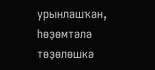урынлашҡан, һөҙөмтәлә төҙөлөшкә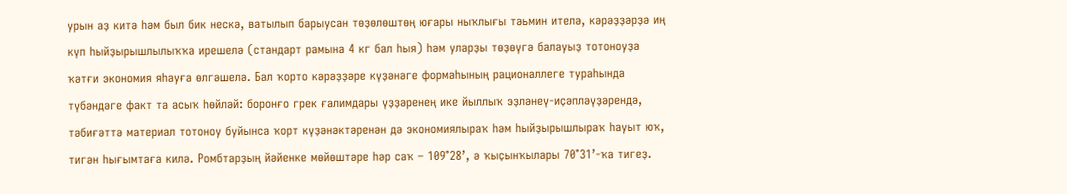урын аҙ китә һәм был бик нескә, ватылып барыусан төҙөлөштөң юғары ныҡлығы тәьмин ителә, кәрәҙҙәрҙә иң күп һыйҙырышлылыҡҡа ирешелә (стандарт рамына 4 кг бал һыя) һәм уларҙы төҙөүгә балауыҙ тотоноуҙа ҡәтғи экономия яһауға өлгәшелә. Бал ҡорто кәрәҙҙәре күҙәнәге формаһының рационаллеге тураһында түбәндәге факт та асыҡ һөйләй: боронғо грек ғалимдары үҙҙәренең ике йыллыҡ эҙләнеү-иҫәпләүҙәрендә, тәбиғәттә материал тотоноу буйынса ҡорт күҙәнәктәренән дә экономиялыраҡ һәм һыйҙырышлыраҡ һауыт юҡ, тигән һығымтаға килә. Ромбтарҙың йәйенке мөйөштәре һәр саҡ – 109°28’, ә ҡыҫынҡылары 70°31’-ҡа тигеҙ.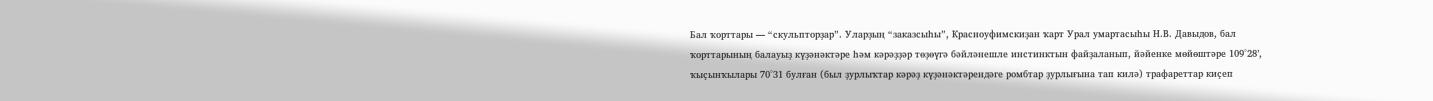Бал ҡорттары — “скульпторҙар”. Уларҙың “заказсыһы”, Красноуфимскиҙан ҡарт Урал умартасыһы Н.В. Давыдов, бал ҡорттарының балауыҙ күҙәнәктәре һәм кәрәҙҙәр төҙөүгә бәйләнешле инстинктын файҙаланып, йәйенке мөйөштәре 109°28’, ҡыҫынҡылары 70°З1 булған (был ҙурлыҡтар кәрәҙ күҙәнәктәрендәге ромбтар ҙурлығына тап килә) трафареттар киҫеп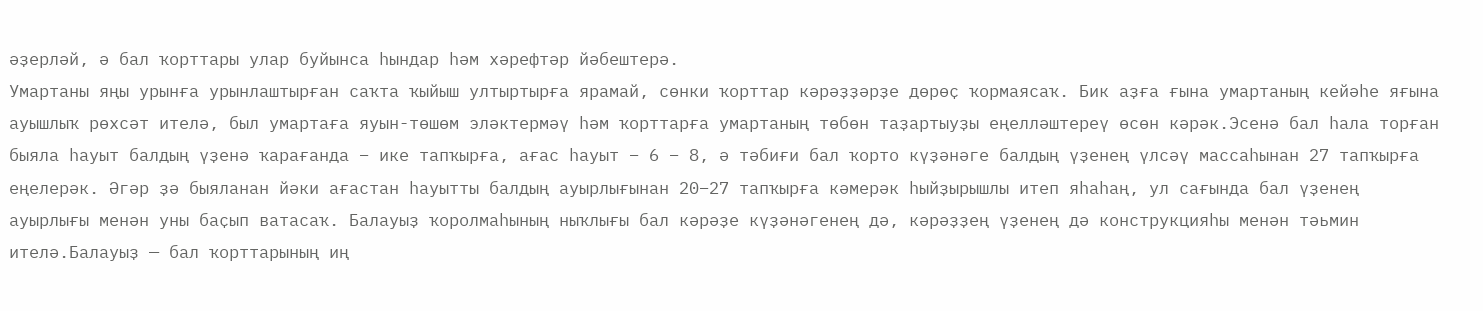әҙерләй, ә бал ҡорттары улар буйынса һындар һәм хәрефтәр йәбештерә.
Умартаны яңы урынға урынлаштырған саҡта ҡыйыш ултыртырға ярамай, сөнки ҡорттар кәрәҙҙәрҙе дөрөҫ ҡормаясаҡ. Бик аҙға ғына умартаның кейәһе яғына ауышлыҡ рөхсәт ителә, был умартаға яуын-төшөм эләктермәү һәм ҡорттарға умартаның төбөн таҙартыуҙы еңелләштереү өсөн кәрәк.Эсенә бал һала торған быяла һауыт балдың үҙенә ҡарағанда – ике тапҡырға, ағас һауыт – 6 – 8, ә тәбиғи бал ҡорто күҙәнәге балдың үҙенең үлсәү массаһынан 27 тапҡырға еңелерәк. Әгәр ҙә быяланан йәки ағастан һауытты балдың ауырлығынан 20–27 тапҡырға кәмерәк һыйҙырышлы итеп яһаһаң, ул сағында бал үҙенең ауырлығы менән уны баҫып ватасаҡ. Балауыҙ ҡоролмаһының ныҡлығы бал кәрәҙе күҙәнәгенең дә, кәрәҙҙең үҙенең дә конструкцияһы менән тәьмин ителә.Балауыҙ — бал ҡорттарының иң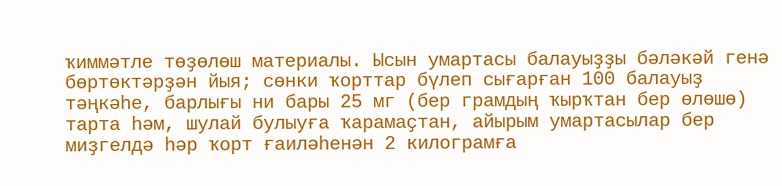ҡиммәтле төҙөлөш материалы. Ысын умартасы балауыҙҙы бәләкәй генә бөртөктәрҙән йыя; сөнки ҡорттар бүлеп сығарған 100 балауыҙ тәңкәһе, барлығы ни бары 25 мг (бер грамдың ҡырҡтан бер өлөшө) тарта һәм, шулай булыуға ҡарамаҫтан, айырым умартасылар бер миҙгелдә һәр ҡорт ғаиләһенән 2 килограмға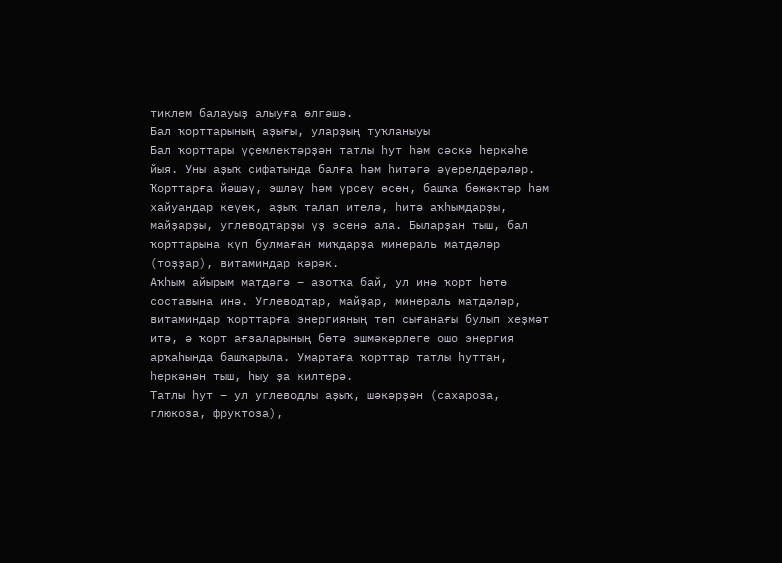тиклем балауыҙ алыуға өлгәшә.
Бал ҡорттарының аҙығы, уларҙың туҡланыуы
Бал ҡорттары үҫемлектәрҙән татлы һут һәм сәскә һеркәһе йыя. Уны аҙыҡ сифатында балға һәм һитәгә әүерелдерәләр. Ҡорттарға йәшәү, эшләү һәм үрсеү өсөн, башҡа бөжәктәр һәм хайуандар кеүек, аҙыҡ талап ителә, һитә аҡһымдарҙы, майҙарҙы, углеводтарҙы үҙ эсенә ала. Быларҙан тыш, бал ҡорттарына күп булмаған миҡдарҙа минераль матдәләр (тоҙҙар), витаминдар кәрәк.
Аҡһым айырым матдәгә – азотҡа бай, ул инә ҡорт һөтө составына инә. Углеводтар, майҙар, минераль матдәләр, витаминдар ҡорттарға энергияның төп сығанағы булып хеҙмәт итә, ә ҡорт ағзаларының бөтә эшмәкәрлеге ошо энергия арҡаһында башҡарыла. Умартаға ҡорттар татлы һуттан, һеркәнән тыш, һыу ҙа килтерә.
Татлы һут – ул углеводлы аҙыҡ, шәкәрҙән (сахароза, глюкоза, фруктоза),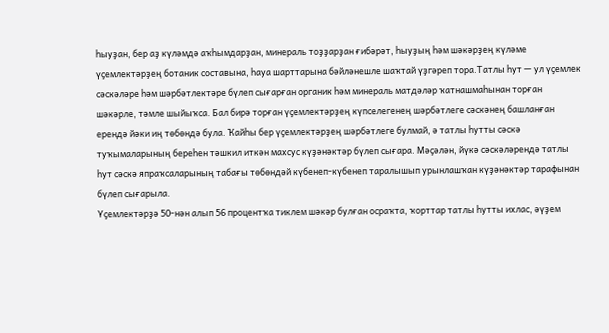һыуҙан, бер аҙ күләмдә аҡһымдарҙан, минераль тоҙҙарҙан ғибәрәт, һыуҙың һәм шәкәрҙең күләме үҫемлектәрҙең ботаник составына, һауа шарттарына бәйләнешле шаҡтай үҙгәреп тора.Татлы һут — ул үҫемлек сәскәләре һәм шәрбәтлектәре бүлеп сығарған органик һәм минераль матдәләр ҡатнашмаһынан торған шәкәрле, тәмле шыйыҡса. Бал бирә торған үҫемлектәрҙең күпселегенең шәрбәтлеге сәскәнең башланған ерендә йәки иң төбөндә була. Ҡайһы бер үҫемлектәрҙең шәрбәтлеге булмай, ә татлы һутты сәскә туҡымаларының береһен тәшкил иткән махсус күҙәнәктәр бүлеп сығара. Мәҫәлән, йүкә сәскәләрендә татлы һут сәскә япраҡсаларының табағы төбөндәй күбенеп-күбенеп таралышып урынлашҡан күҙәнәктәр тарафынан бүлеп сығарыла.
Үҫемлектәрҙә 50-нән алып 56 процентҡа тиклем шәкәр булған осраҡта, ҡорттар татлы һутты ихлас, әүҙем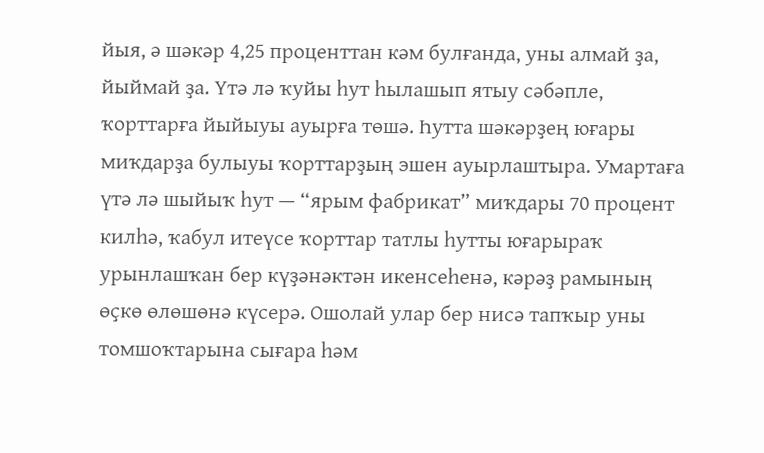йыя, ә шәкәр 4,25 проценттан кәм булғанда, уны алмай ҙа, йыймай ҙа. Үтә лә ҡуйы һут һылашып ятыу сәбәпле, ҡорттарға йыйыуы ауырға төшә. Һутта шәкәрҙең юғары миҡдарҙа булыуы ҡорттарҙың эшен ауырлаштыра. Умартаға үтә лә шыйыҡ һут — “ярым фабрикат” миҡдары 70 процент килһә, ҡабул итеүсе ҡорттар татлы һутты юғарыраҡ урынлашҡан бер күҙәнәктән икенсеһенә, кәрәҙ рамының өҫкө өлөшөнә күсерә. Ошолай улар бер нисә тапҡыр уны томшоҡтарына сығара һәм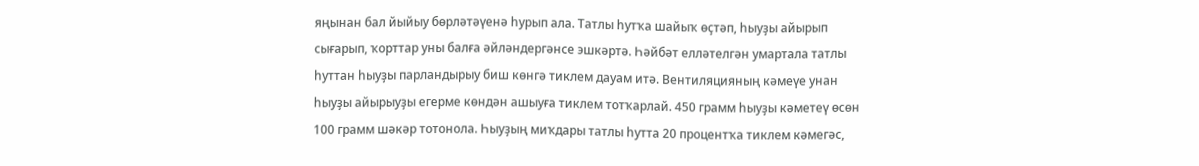яңынан бал йыйыу бөрләтәүенә һурып ала. Татлы һутҡа шайыҡ өҫтәп, һыуҙы айырып сығарып, ҡорттар уны балға әйләндергәнсе эшкәртә. Һәйбәт елләтелгән умартала татлы һуттан һыуҙы парландырыу биш көнгә тиклем дауам итә. Вентиляцияның кәмеүе унан һыуҙы айырыуҙы егерме көндән ашыуға тиклем тотҡарлай. 450 грамм һыуҙы кәметеү өсөн 100 грамм шәкәр тотонола. Һыуҙың миҡдары татлы һутта 20 процентҡа тиклем кәмегәс,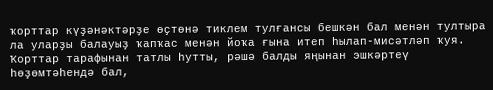ҡорттар күҙәнәктәрҙе өҫтөнә тиклем тулғансы бешкән бал менән тултыра ла уларҙы балауыҙ ҡапҡас менән йоҡа ғына итеп һылап-мисәтләп ҡуя.
Ҡорттар тарафынан татлы һутты, рәшә балды яңынан эшкәртеү һөҙөмтәһендә бал,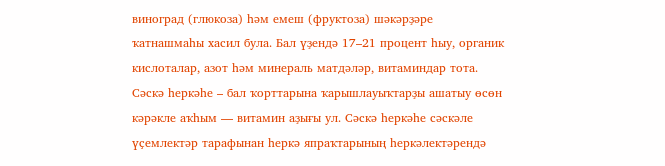виноград (глюкоза) һәм емеш (фруктоза) шәкәрҙәре ҡатнашмаһы хасил була. Бал үҙендә 17–21 процент һыу, органик кислоталар, азот һәм минераль матдәләр, витаминдар тота.
Сәскә һеркәһе – бал ҡорттарына ҡарышлауыҡтарҙы ашатыу өсөн кәрәкле аҡһым — витамин аҙығы ул. Сәскә һеркәһе сәскәле үҫемлектәр тарафынан һеркә япраҡтарының һеркәлектәрендә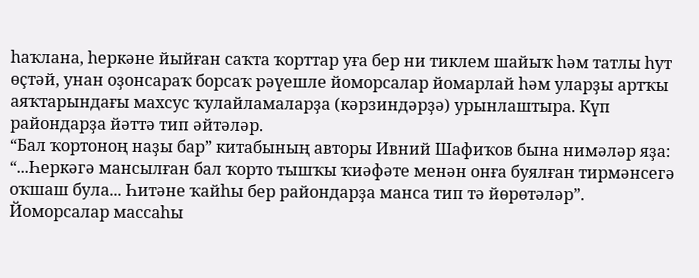һаҡлана, һеркәне йыйған саҡта ҡорттар уға бер ни тиклем шайыҡ һәм татлы һут өҫтәй, унан оҙонсараҡ борсаҡ рәүешле йоморсалар йомарлай һәм уларҙы артҡы аяҡтарындағы махсус ҡулайламаларҙа (кәрзиндәрҙә) урынлаштыра. Күп райондарҙа йәттә тип әйтәләр.
“Бал ҡортоноң наҙы бар” китабының авторы Ивний Шафиҡов бына нимәләр яҙа: “...Һеркәгә мансылған бал ҡорто тышҡы ҡиәфәте менән онға буялған тирмәнсегә оҡшаш була... Һитәне ҡайһы бер райондарҙа манса тип тә йөрөтәләр”.
Йоморсалар массаһы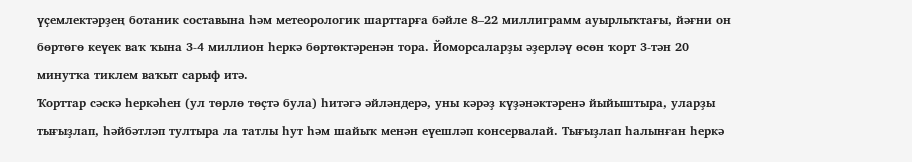үҫемлектәрҙең ботаник составына һәм метеорологик шарттарға бәйле 8–22 миллиграмм ауырлыҡтағы, йәғни он бөртөгө кеүек ваҡ ҡына 3-4 миллион һеркә бөртөктәренән тора. Йоморсаларҙы әҙерләү өсөн ҡорт 3-тән 20 минутҡа тиклем ваҡыт сарыф итә.
Ҡорттар сәскә һеркәһен (ул төрлө төҫтә була) һитәгә әйләндерә, уны кәрәҙ күҙәнәктәренә йыйыштыра, уларҙы тығыҙлап, һәйбәтләп тултыра ла татлы һут һәм шайыҡ менән еүешләп консервалай. Тығыҙлап һалынған һеркә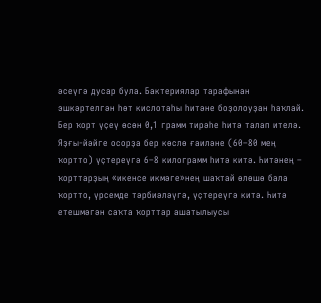әсеүгә дусар була. Бактериялар тарафынан эшкәртелгән һөт кислотаһы һитәне боҙолоуҙан һаҡлай.
Бер ҡорт үҫеү өсөн 0,1 грамм тирәһе һитә талап ителә. Яҙғы-йәйге осорҙа бер көслө ғаиләне (60–80 мең ҡортто) үҫтереүгә 6–8 килограмм һитә китә. Һитәнең – ҡорттарҙың «икенсе икмәге»нең шаҡтай өлөшө бала ҡортто, үрсемде тәрбиәләүгә, үҫтереүгә китә. Һитә етешмәгән саҡта ҡорттар ашатылыусы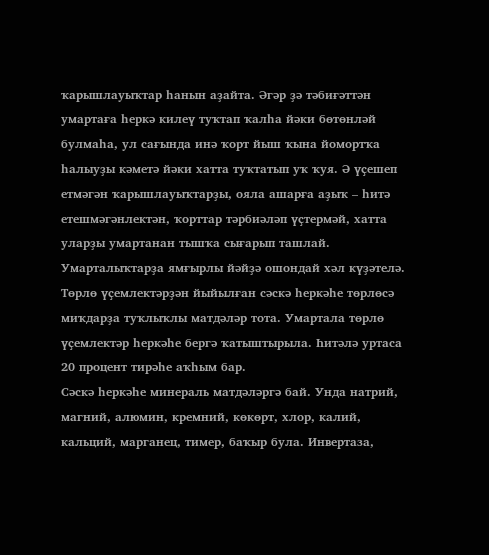ҡарышлауыҡтар һанын аҙайта. Әгәр ҙә тәбиғәттән умартаға һеркә килеү туҡтап ҡалһа йәки бөтөнләй булмаһа, ул сағында инә ҡорт йыш ҡына йомортҡа һалыуҙы кәметә йәки хатта туҡтатып уҡ ҡуя. Ә үҫешеп етмәгән ҡарышлауыҡтарҙы, ояла ашарға аҙыҡ – һитә етешмәгәнлектән, ҡорттар тәрбиәләп үҫтермәй, хатта уларҙы умартанан тышҡа сығарып ташлай. Умарталыҡтарҙа ямғырлы йәйҙә ошондай хәл күҙәтелә.
Төрлө үҫемлектәрҙән йыйылған сәскә һеркәһе төрлөсә миҡдарҙа туҡлыҡлы матдәләр тота. Умартала төрлө үҫемлектәр һеркәһе бергә ҡатыштырыла. Һитәлә уртаса 20 процент тирәһе аҡһым бар.
Сәскә һеркәһе минераль матдәләргә бай. Унда натрий, магний, алюмин, кремний, көкөрт, хлор, калий, кальций, марганец, тимер, баҡыр була. Инвертаза,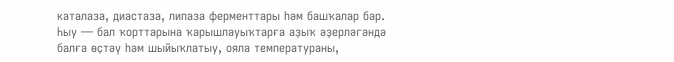каталаза, диастаза, липаза ферменттары һәм башҡалар бар.
Һыу — бал ҡорттарына ҡарышлауыҡтарға аҙыҡ әҙерләгәндә балға өҫтәү һәм шыйыҡлатыу, ояла температураны,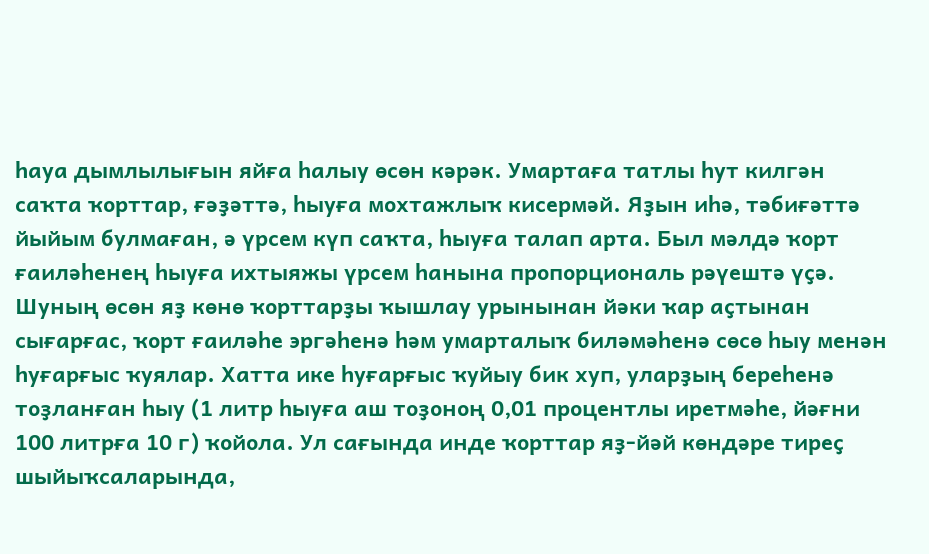һауа дымлылығын яйға һалыу өсөн кәрәк. Умартаға татлы һут килгән саҡта ҡорттар, ғәҙәттә, һыуға мохтажлыҡ кисермәй. Яҙын иһә, тәбиғәттә йыйым булмаған, ә үрсем күп саҡта, һыуға талап арта. Был мәлдә ҡорт ғаиләһенең һыуға ихтыяжы үрсем һанына пропорциональ рәүештә үҫә. Шуның өсөн яҙ көнө ҡорттарҙы ҡышлау урынынан йәки ҡар аҫтынан сығарғас, ҡорт ғаиләһе эргәһенә һәм умарталыҡ биләмәһенә сөсө һыу менән һуғарғыс ҡуялар. Хатта ике һуғарғыс ҡуйыу бик хуп, уларҙың береһенә тоҙланған һыу (1 литр һыуға аш тоҙоноң 0,01 процентлы иретмәһе, йәғни 100 литрға 10 г) ҡойола. Ул сағында инде ҡорттар яҙ-йәй көндәре тиреҫ шыйыҡсаларында,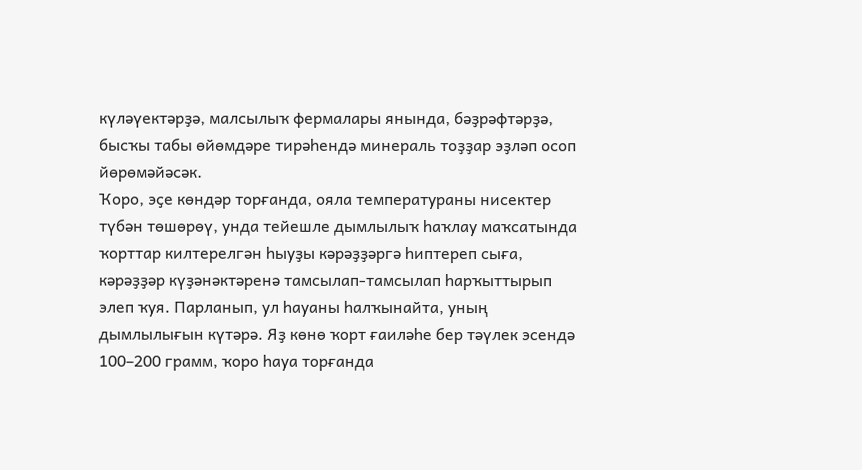күләүектәрҙә, малсылыҡ фермалары янында, бәҙрәфтәрҙә, бысҡы табы өйөмдәре тирәһендә минераль тоҙҙар эҙләп осоп йөрөмәйәсәк.
Ҡоро, эҫе көндәр торғанда, ояла температураны нисектер түбән төшөрөү, унда тейешле дымлылыҡ һаҡлау маҡсатында ҡорттар килтерелгән һыуҙы кәрәҙҙәргә һиптереп сыға, кәрәҙҙәр күҙәнәктәренә тамсылап-тамсылап һарҡыттырып элеп ҡуя. Парланып, ул һауаны һалҡынайта, уның дымлылығын күтәрә. Яҙ көнө ҡорт ғаиләһе бер тәүлек эсендә 100–200 грамм, ҡоро һауа торғанда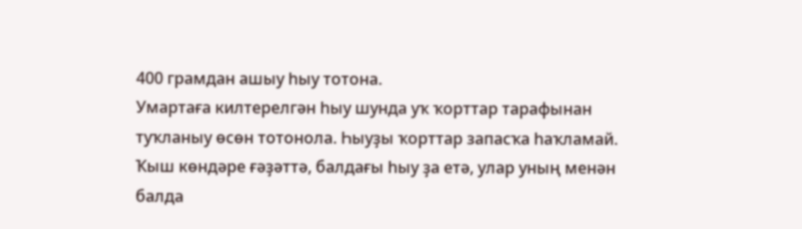400 грамдан ашыу һыу тотона.
Умартаға килтерелгән һыу шунда уҡ ҡорттар тарафынан туҡланыу өсөн тотонола. Һыуҙы ҡорттар запасҡа һаҡламай. Ҡыш көндәре ғәҙәттә, балдағы һыу ҙа етә, улар уның менән балда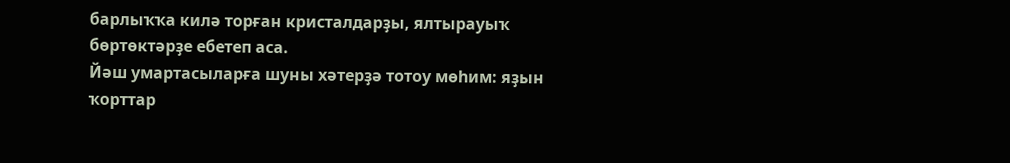барлыҡҡа килә торған кристалдарҙы, ялтырауыҡ бөртөктәрҙе ебетеп аса.
Йәш умартасыларға шуны хәтерҙә тотоу мөһим: яҙын ҡорттар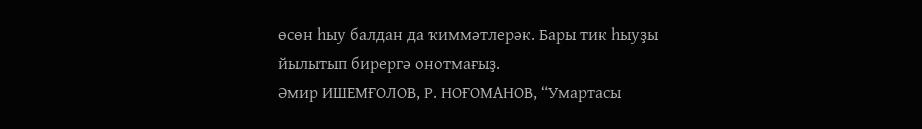өсөн һыу балдан да ҡиммәтлерәк. Бары тик һыуҙы йылытып бирергә онотмағыҙ.
Әмир ИШЕМҒОЛОВ, Р. НОҒОМАНОВ, “Умартасы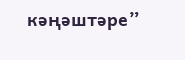кәңәштәре”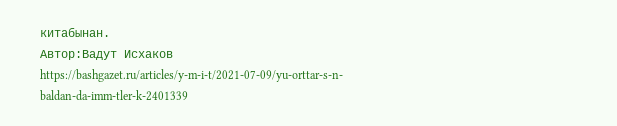китабынан.
Автор:Вадут Исхаков
https://bashgazet.ru/articles/y-m-i-t/2021-07-09/yu-orttar-s-n-baldan-da-imm-tler-k-2401339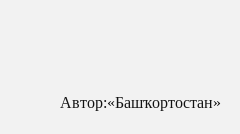Автор:«Башҡортостан»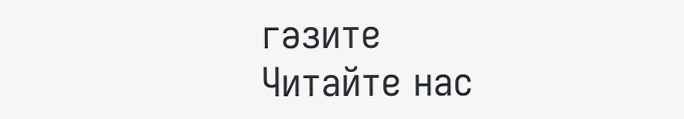гәзите
Читайте нас